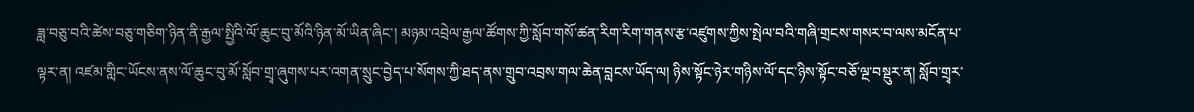ཟླ་བཅུ་བའི་ཚེས་བཅུ་གཅིག་ཉིན་ནི་རྒྱལ་སྤྱིའི་ལོ་ཆུང་བུ་མོའི་ཉིན་མོ་ཡིན་ཞིང་། མཉམ་འབྲེལ་རྒྱལ་ཚོགས་ཀྱི་སློབ་གསོ་ཚན་རིག་རིག་གནས་རྩ་འཛུགས་ཀྱིས་སྤེལ་བའི་གཞི་གྲངས་གསར་བ་ལས་མངོན་པ་ལྟར་ན། འཛམ་གླིང་ཡོངས་ནས་ལོ་ཆུང་བུ་མོ་སློབ་གྲྭ་ཞུགས་པར་འགན་སྲུང་བྱེད་པ་སོགས་ཀྱི་ཐད་ནས་གྲུབ་འབྲས་གལ་ཆེན་བླངས་ཡོད་ལ། ཉིས་སྟོང་ཉེར་གཉིས་ལོ་དང་ཉིས་སྟོང་བཅོ་ལྔ་བསྡུར་ན། སློབ་གྲྭར་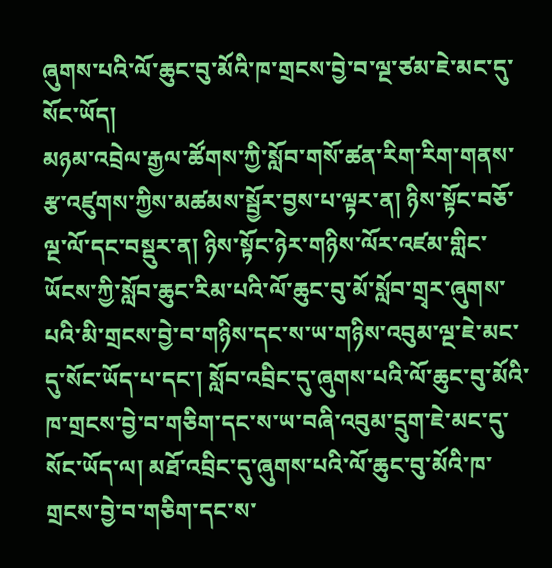ཞུགས་པའི་ལོ་ཆུང་བུ་མོའི་ཁ་གྲངས་བྱེ་བ་ལྔ་ཙམ་ཇེ་མང་དུ་སོང་ཡོད།
མཉམ་འབྲེལ་རྒྱལ་ཚོགས་ཀྱི་སློབ་གསོ་ཚན་རིག་རིག་གནས་རྩ་འཛུགས་ཀྱིས་མཚམས་སྦྱོར་བྱས་པ་ལྟར་ན། ཉིས་སྟོང་བཅོ་ལྔ་ལོ་དང་བསྡུར་ན། ཉིས་སྟོང་ཉེར་གཉིས་ལོར་འཛམ་གླིང་ཡོངས་ཀྱི་སློབ་ཆུང་རིམ་པའི་ལོ་ཆུང་བུ་མོ་སློབ་གྲྭར་ཞུགས་པའི་མི་གྲངས་བྱེ་བ་གཉིས་དང་ས་ཡ་གཉིས་འབུམ་ལྔ་ཇེ་མང་དུ་སོང་ཡོད་པ་དང་། སློབ་འབྲིང་དུ་ཞུགས་པའི་ལོ་ཆུང་བུ་མོའི་ཁ་གྲངས་བྱེ་བ་གཅིག་དང་ས་ཡ་བཞི་འབུམ་དྲུག་ཇེ་མང་དུ་སོང་ཡོད་ལ། མཐོ་འབྲིང་དུ་ཞུགས་པའི་ལོ་ཆུང་བུ་མོའི་ཁ་གྲངས་བྱེ་བ་གཅིག་དང་ས་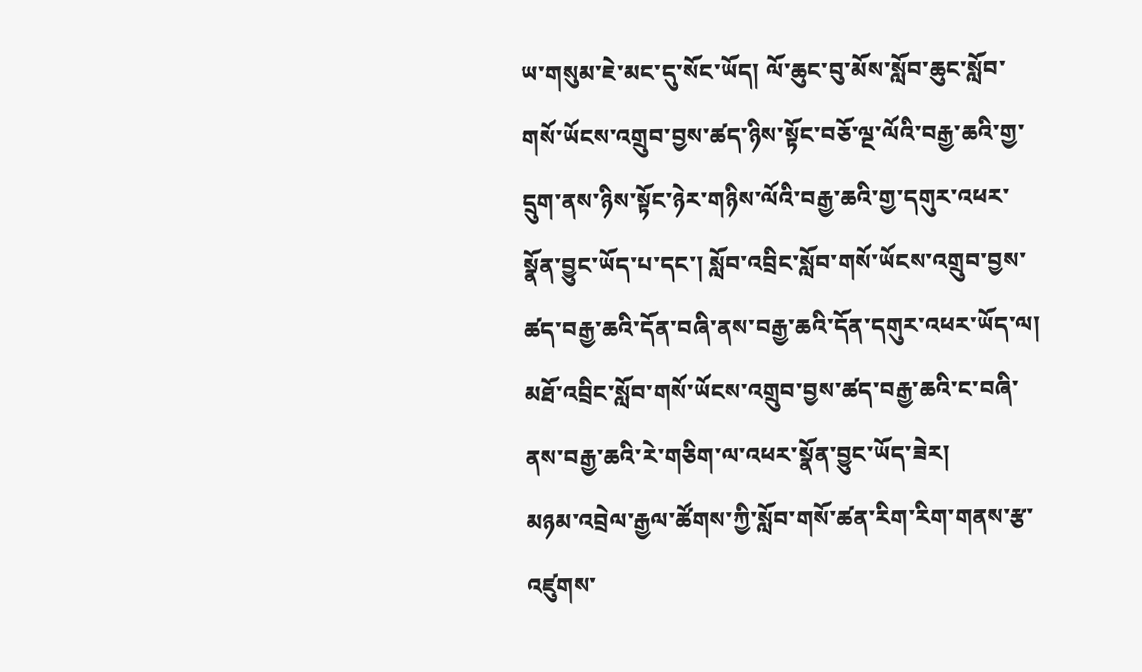ཡ་གསུམ་ཇེ་མང་དུ་སོང་ཡོད། ལོ་ཆུང་བུ་མོས་སློབ་ཆུང་སློབ་གསོ་ཡོངས་འགྲུབ་བྱས་ཚད་ཉིས་སྟོང་བཅོ་ལྔ་ལོའི་བརྒྱ་ཆའི་གྱ་དྲུག་ནས་ཉིས་སྟོང་ཉེར་གཉིས་ལོའི་བརྒྱ་ཆའི་གྱ་དགུར་འཕར་སྣོན་བྱུང་ཡོད་པ་དང་། སློབ་འབྲིང་སློབ་གསོ་ཡོངས་འགྲུབ་བྱས་ཚད་བརྒྱ་ཆའི་དོན་བཞི་ནས་བརྒྱ་ཆའི་དོན་དགུར་འཕར་ཡོད་ལ། མཐོ་འབྲིང་སློབ་གསོ་ཡོངས་འགྲུབ་བྱས་ཚད་བརྒྱ་ཆའི་ང་བཞི་ནས་བརྒྱ་ཆའི་རེ་གཅིག་ལ་འཕར་སྣོན་བྱུང་ཡོད་ཟེར།
མཉམ་འབྲེལ་རྒྱལ་ཚོགས་ཀྱི་སློབ་གསོ་ཚན་རིག་རིག་གནས་རྩ་འཛུགས་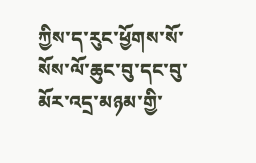ཀྱིས་ད་རུང་ཕྱོགས་སོ་སོས་ལོ་ཆུང་བུ་དང་བུ་མོར་འདྲ་མཉམ་གྱི་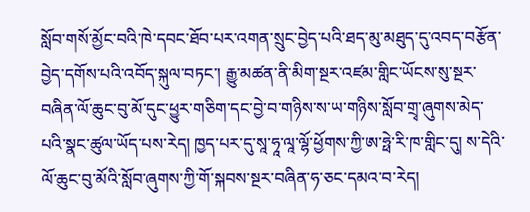སློབ་གསོ་མྱོང་བའི་ཁེ་དབང་ཐོབ་པར་འགན་སྲུང་བྱེད་པའི་ཐད་མུ་མཐུད་དུ་འབད་བརྩོན་བྱེད་དགོས་པའི་འབོད་སྐུལ་བཏང་། རྒྱུ་མཚན་ནི་མིག་སྔར་འཛམ་གླིང་ཡོངས་སུ་སྔར་བཞིན་ལོ་ཆུང་བུ་མོ་དུང་ཕྱུར་གཅིག་དང་བྱེ་བ་གཉིས་ས་ཡ་གཉིས་སློབ་གྲྭ་ཞུགས་མེད་པའི་སྣང་ཚུལ་ཡོད་པས་རེད། ཁྱད་པར་དུ་སཱ་ཧཱ་ལཱ་ལྷོ་ཕྱོགས་ཀྱི་ཨ་ཧྥེ་རི་ཁ་གླིང་དུ། ས་དེའི་ལོ་ཆུང་བུ་མོའི་སློབ་ཞུགས་ཀྱི་གོ་སྐབས་སྔར་བཞིན་ཧ་ཅང་དམའ་བ་རེད།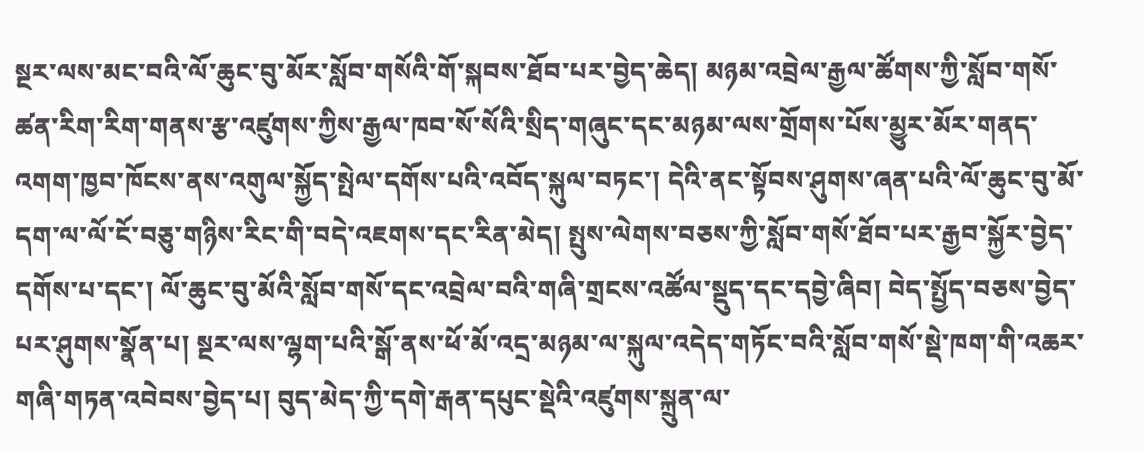སྔར་ལས་མང་བའི་ལོ་ཆུང་བུ་མོར་སློབ་གསོའི་གོ་སྐབས་ཐོབ་པར་བྱེད་ཆེད། མཉམ་འབྲེལ་རྒྱལ་ཚོགས་ཀྱི་སློབ་གསོ་ཚན་རིག་རིག་གནས་རྩ་འཛུགས་ཀྱིས་རྒྱལ་ཁབ་སོ་སོའི་སྲིད་གཞུང་དང་མཉམ་ལས་གྲོགས་པོས་མྱུར་མོར་གནད་འགག་ཁྱབ་ཁོངས་ནས་འགུལ་སྐྱོད་སྤེལ་དགོས་པའི་འབོད་སྐུལ་བཏང་། དེའི་ནང་སྟོབས་ཤུགས་ཞན་པའི་ལོ་ཆུང་བུ་མོ་དག་ལ་ལོ་ངོ་བཅུ་གཉིས་རིང་གི་བདེ་འཇགས་དང་རིན་མེད། སྤུས་ལེགས་བཅས་ཀྱི་སློབ་གསོ་ཐོབ་པར་རྒྱབ་སྐྱོར་བྱེད་དགོས་པ་དང་། ལོ་ཆུང་བུ་མོའི་སློབ་གསོ་དང་འབྲེལ་བའི་གཞི་གྲངས་འཚོལ་སྡུད་དང་དབྱེ་ཞིབ། བེད་སྤྱོད་བཅས་བྱེད་པར་ཤུགས་སྣོན་པ། སྔར་ལས་ལྷག་པའི་སྒོ་ནས་ཕོ་མོ་འདྲ་མཉམ་ལ་སྐུལ་འདེད་གཏོང་བའི་སློབ་གསོ་སྡེ་ཁག་གི་འཆར་གཞི་གཏན་འབེབས་བྱེད་པ། བུད་མེད་ཀྱི་དགེ་རྒན་དཔུང་སྡེའི་འཛུགས་སྐྲུན་ལ་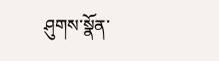ཤུགས་སྣོན་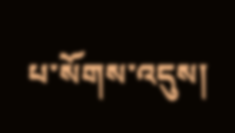པ་སོགས་འདུས།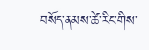བསོད་ནམས་ཚེ་རིང་གིས་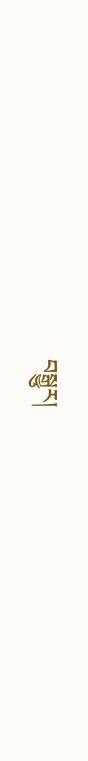བསྒྱུར།